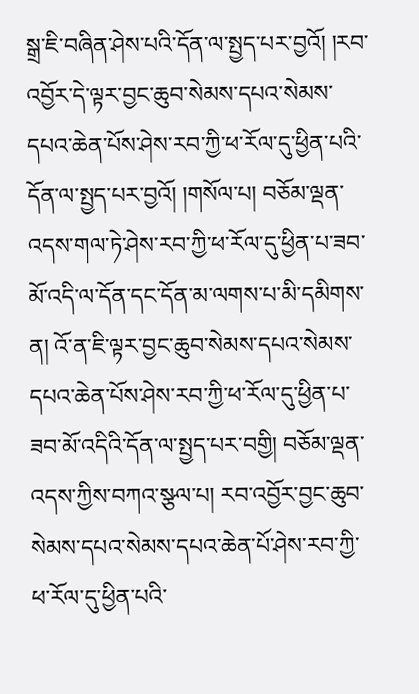སྒྲ་ཇི་བཞིན་ཤེས་པའི་དོན་ལ་སྤྱད་པར་བྱའོ། །རབ་འབྱོར་དེ་ལྟར་བྱང་ཆུབ་སེམས་དཔའ་སེམས་དཔའ་ཆེན་པོས་ཤེས་རབ་ཀྱི་ཕ་རོལ་དུ་ཕྱིན་པའི་དོན་ལ་སྤྱད་པར་བྱའོ། །གསོལ་པ། བཅོམ་ལྡན་འདས་གལ་ཏེ་ཤེས་རབ་ཀྱི་ཕ་རོལ་དུ་ཕྱིན་པ་ཟབ་མོ་འདི་ལ་དོན་དང་དོན་མ་ལགས་པ་མི་དམིགས་ན། འོ་ན་ཇི་ལྟར་བྱང་ཆུབ་སེམས་དཔའ་སེམས་དཔའ་ཆེན་པོས་ཤེས་རབ་ཀྱི་ཕ་རོལ་དུ་ཕྱིན་པ་ཟབ་མོ་འདིའི་དོན་ལ་སྤྱད་པར་བགྱི། བཅོམ་ལྡན་འདས་ཀྱིས་བཀའ་སྩལ་པ། རབ་འབྱོར་བྱང་ཆུབ་སེམས་དཔའ་སེམས་དཔའ་ཆེན་པོ་ཤེས་རབ་ཀྱི་ཕ་རོལ་དུ་ཕྱིན་པའི་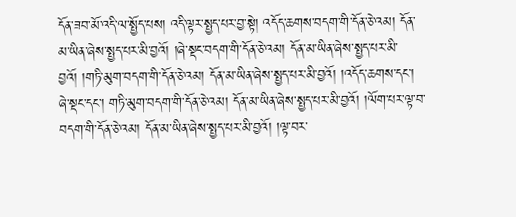དོན་ཟབ་མོ་འདི་ལ་སྤྱོད་པས། འདི་ལྟར་སྤྱད་པར་བྱ་སྟེ། འདོད་ཆགས་བདག་གི་དོན་ཅེ་འམ། དོན་མ་ཡིན་ཞེས་སྤྱད་པར་མི་བྱའོ། །ཞེ་སྡང་བདག་གི་དོན་ཅེ་འམ། དོན་མ་ཡིན་ཞེས་སྤྱད་པར་མི་བྱའོ། །གཏི་མུག་བདག་གི་དོན་ཅེ་འམ། དོན་མ་ཡིན་ཞེས་སྤྱད་པར་མི་བྱའོ། །འདོད་ཆགས་དང་། ཞེ་སྡང་དང་། གཏི་མུག་བདག་གི་དོན་ཅེ་འམ། དོན་མ་ཡིན་ཞེས་སྤྱད་པར་མི་བྱའོ། །ལོག་པར་ལྟ་བ་བདག་གི་དོན་ཅེ་འམ། དོན་མ་ཡིན་ཞེས་སྤྱད་པར་མི་བྱའོ། །ལྟ་བར་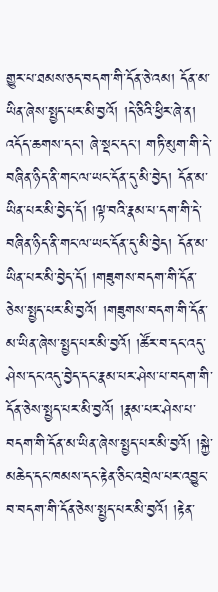གྱུར་པ་ཐམས་ཅད་བདག་གི་དོན་ཅེ་འམ། དོན་མ་ཡིན་ཞེས་སྤྱད་པར་མི་བྱའོ། །དེ་ཅིའི་ཕྱིར་ཞེ་ན། འདོད་ཆགས་དང་། ཞེ་སྡང་དང་། གཏི་མུག་གི་དེ་བཞིན་ཉིད་ནི་གང་ལ་ཡང་དོན་དུ་མི་བྱེད། དོན་མ་ཡིན་པར་མི་བྱེད་དོ། །ལྟ་བའི་རྣམ་པ་དག་གི་དེ་བཞིན་ཉིད་ནི་གང་ལ་ཡང་དོན་དུ་མི་བྱེད། དོན་མ་ཡིན་པར་མི་བྱེད་དོ། །གཟུགས་བདག་གི་དོན་ཅེས་སྤྱད་པར་མི་བྱའོ། །གཟུགས་བདག་གི་དོན་མ་ཡིན་ཞེས་སྤྱད་པར་མི་བྱའོ། །ཚོར་བ་དང་འདུ་ཤེས་དང་འདུ་བྱེད་དང་རྣམ་པར་ཤེས་པ་བདག་གི་དོན་ཅེས་སྤྱད་པར་མི་བྱའོ། །རྣམ་པར་ཤེས་པ་བདག་གི་དོན་མ་ཡིན་ཞེས་སྤྱད་པར་མི་བྱའོ། །སྐྱེ་མཆེད་དང་ཁམས་དང་རྟེན་ཅིང་འབྲེལ་པར་འབྱུང་བ་བདག་གི་དོན་ཅེས་སྤྱད་པར་མི་བྱའོ། །རྟེན་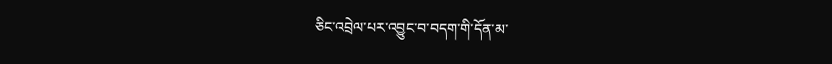ཅིང་འབྲེལ་པར་འབྱུང་བ་བདག་གི་དོན་མ་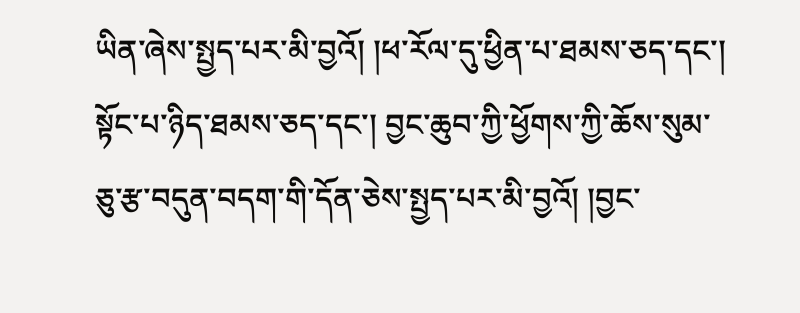ཡིན་ཞེས་སྤྱད་པར་མི་བྱའོ། །ཕ་རོལ་དུ་ཕྱིན་པ་ཐམས་ཅད་དང་། སྟོང་པ་ཉིད་ཐམས་ཅད་དང་། བྱང་ཆུབ་ཀྱི་ཕྱོགས་ཀྱི་ཆོས་སུམ་ཅུ་རྩ་བདུན་བདག་གི་དོན་ཅེས་སྤྱད་པར་མི་བྱའོ། །བྱང་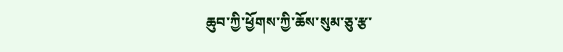ཆུབ་ཀྱི་ཕྱོགས་ཀྱི་ཆོས་སུམ་ཅུ་རྩ་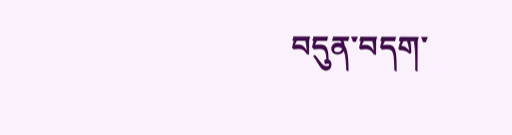བདུན་བདག་